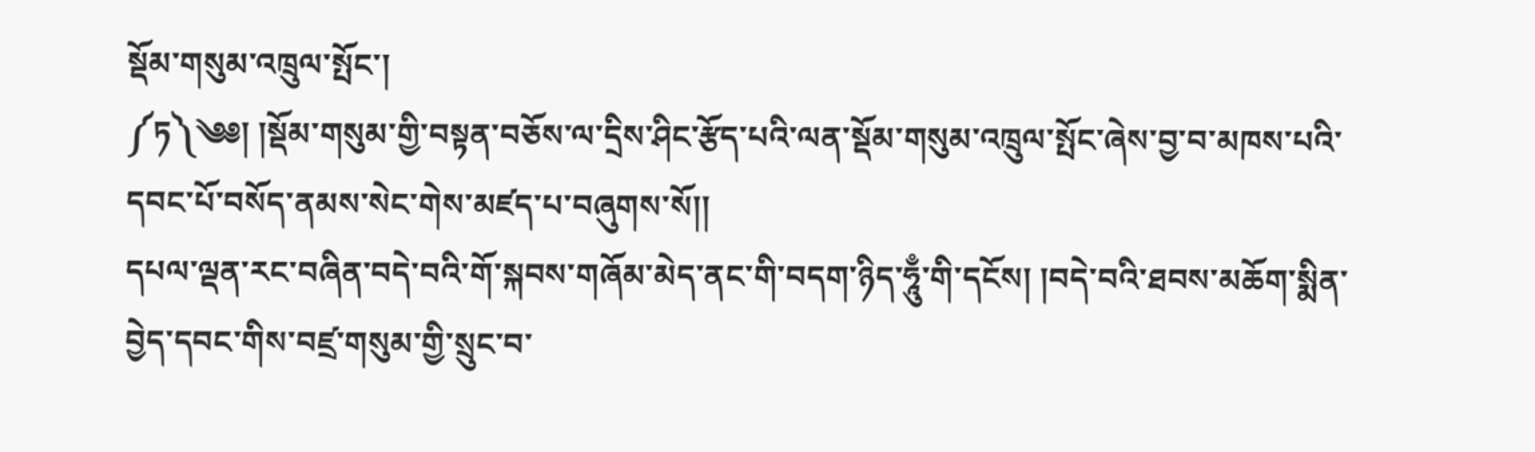སྡོམ་གསུམ་འཁྲུལ་སྤོང་།
༼ཏ༽༄༅། །སྡོམ་གསུམ་གྱི་བསྟན་བཅོས་ལ་དྲིས་ཤིང་རྩོད་པའི་ལན་སྡོམ་གསུམ་འཁྲུལ་སྤོང་ཞེས་བྱ་བ་མཁས་པའི་དབང་པོ་བསོད་ནམས་སེང་གེས་མཛད་པ་བཞུགས་སོ།།
དཔལ་ལྡན་རང་བཞིན་བདེ་བའི་གོ་སྐབས་གཞོམ་མེད་ནང་གི་བདག་ཉིད་ཧཱུྃ་གི་དངོས། །བདེ་བའི་ཐབས་མཆོག་སྨིན་བྱེད་དབང་གིས་བཛྲ་གསུམ་གྱི་སྲུང་བ་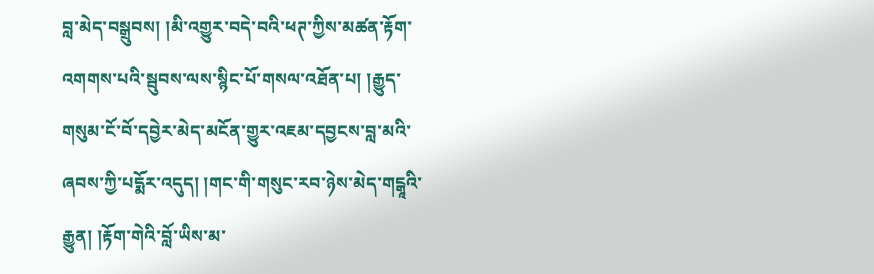བླ་མེད་བསྒྲུབས། །མི་འགྱུར་བདེ་བའི་ཕཊ་ཀྱིས་མཚན་རྟོག་འགགས་པའི་སྦུབས་ལས་སྙིང་པོ་གསལ་འཐོན་པ། །རྒྱུད་གསུམ་ངོ་བོ་དབྱེར་མེད་མངོན་གྱུར་འཇམ་དབྱངས་བླ་མའི་ཞབས་ཀྱི་པདྨོར་འདུད། །གང་གི་གསུང་རབ་ཉེས་མེད་གངྒཱའི་རྒྱུན། །རྟོག་གེའི་བློ་ཡིས་མ་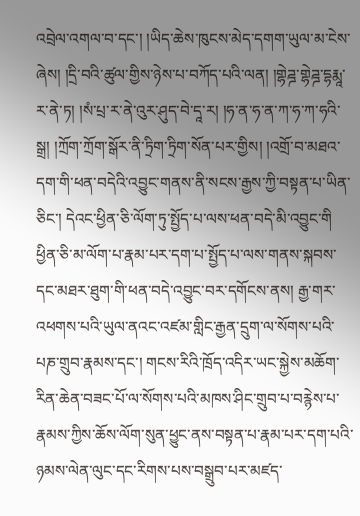འབྲེལ་འགལ་བ་དང་། །ཡིད་ཆེས་ཁུངས་མེད་དགག་ཡུལ་མ་ངེས་ཞེས། །དྲི་བའི་ཚུལ་གྱིས་ཉེས་པ་བཀོད་པའི་ལན། །གྷེཌྜ་གྷེཌྜ་དྷརྨཱ་ར་ནེ་ཏ། །སཾ་པྲ་ར་ནེ་འུར་ཤུད་བེ་དཱ་ར། །ཧ་ན་ཧ་ན་ཀ་ཧ་ཀ་ཧའི་སྒྲ། །ཀྲོག་ཀྲོག་སྒོར་ནི་ཏྲིག་ཏྲིག་སོན་པར་གྱིས། །འགྲོ་བ་མཐའ་དག་གི་ཕན་བདེའི་འབྱུང་གནས་ནི་སངས་རྒྱས་ཀྱི་བསྟན་པ་ཡིན་ཅིང་། དེའང་ཕྱིན་ཅི་ལོག་ཏུ་སྤྱོད་པ་ལས་ཕན་བདེ་མི་འབྱུང་གི ཕྱིན་ཅི་མ་ལོག་པ་རྣམ་པར་དག་པ་སྤྱོད་པ་ལས་གནས་སྐབས་དང་མཐར་ཐུག་གི་ཕན་བདེ་འབྱུང་བར་དགོངས་ནས། རྒྱ་གར་འཕགས་པའི་ཡུལ་ནའང་འཛམ་གླིང་རྒྱན་དྲུག་ལ་སོགས་པའི་པཎ་གྲུབ་རྣམས་དང་། གངས་རིའི་ཁྲོད་འདིར་ཡང་སྐྱེས་མཆོག་རིན་ཆེན་བཟང་པོ་ལ་སོགས་པའི་མཁས་ཤིང་གྲུབ་པ་བརྙེས་པ་རྣམས་ཀྱིས་ཆོས་ལོག་སུན་ཕྱུང་ནས་བསྟན་པ་རྣམ་པར་དག་པའི་ཉམས་ལེན་ལུང་དང་རིགས་པས་བསྒྲུབ་པར་མཛད་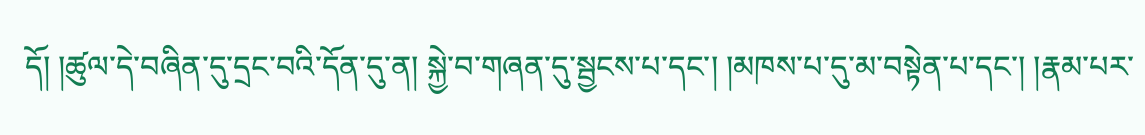དོ། །ཚུལ་དེ་བཞིན་དུ་དྲང་བའི་དོན་དུ་ན། སྐྱེ་བ་གཞན་དུ་སྦྱངས་པ་དང་། །མཁས་པ་དུ་མ་བསྟེན་པ་དང་། །རྣམ་པར་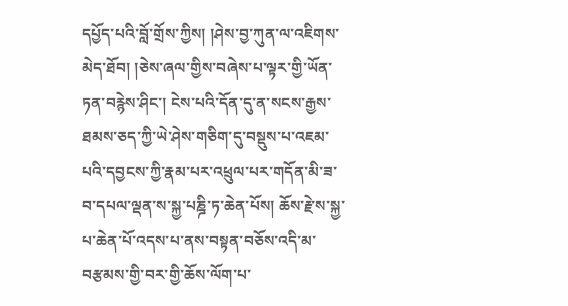དཔྱོད་པའི་བློ་གྲོས་ཀྱིས། །ཤེས་བྱ་ཀུན་ལ་འཇིགས་མེད་ཐོབ། །ཅེས་ཞལ་གྱིས་བཞེས་པ་ལྟར་གྱི་ཡོན་ཏན་བརྙེས་ཤིང་། ངེས་པའི་དོན་དུ་ན་སངས་རྒྱས་ཐམས་ཅད་ཀྱི་ཡེ་ཤེས་གཅིག་དུ་བསྡུས་པ་འཇམ་པའི་དབྱངས་ཀྱི་རྣམ་པར་འཕྲུལ་པར་གདོན་མི་ཟ་བ་དཔལ་ལྡན་ས་སྐྱ་པཎྜི་ཏ་ཆེན་པོས། ཆོས་རྗེ་ས་སྐྱ་པ་ཆེན་པོ་འདས་པ་ནས་བསྟན་བཅོས་འདི་མ་བརྩམས་གྱི་བར་གྱི་ཆོས་ལོག་པ་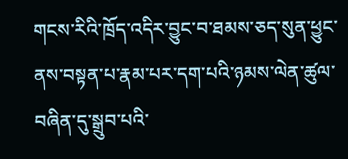གངས་རིའི་ཁྲོད་འདིར་བྱུང་བ་ཐམས་ཅད་སུན་ཕྱུང་ནས་བསྟན་པ་རྣམ་པར་དག་པའི་ཉམས་ལེན་ཚུལ་བཞིན་དུ་སྒྲུབ་པའི་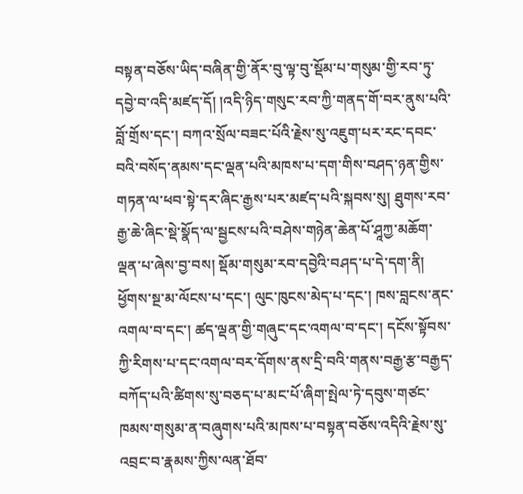བསྟན་བཅོས་ཡིད་བཞིན་གྱི་ནོར་བུ་ལྟ་བུ་སྡོམ་པ་གསུམ་གྱི་རབ་ཏུ་དབྱེ་བ་འདི་མཛད་དོ། །འདི་ཉིད་གསུང་རབ་ཀྱི་གནད་གོ་བར་ནུས་པའི་བློ་གྲོས་དང་། བཀའ་སྲོལ་བཟང་པོའི་རྗེས་སུ་འཇུག་པར་རང་དབང་བའི་བསོད་ནམས་དང་ལྡན་པའི་མཁས་པ་དག་གིས་བཤད་ཉན་གྱིས་གཏན་ལ་ཕབ་སྟེ་དར་ཞིང་རྒྱས་པར་མཛད་པའི་སྐབས་སུ། ཐུགས་རབ་རྒྱ་ཆེ་ཞིང་སྡེ་སྣོད་ལ་སྦྱངས་པའི་བཤེས་གཉེན་ཆེན་པོ་ཤཱཀྱ་མཆོག་ལྡན་པ་ཞེས་བྱ་བས། སྡོམ་གསུམ་རབ་དབྱེའི་བཤད་པ་དེ་དག་ནི། ཕྱོགས་སྔ་མ་ལོངས་པ་དང་། ལུང་ཁུངས་མེད་པ་དང་། ཁས་བླངས་ནང་འགལ་བ་དང་། ཚད་ལྡན་གྱི་གཞུང་དང་འགལ་བ་དང་། དངོས་སྟོབས་ཀྱི་རིགས་པ་དང་འགལ་བར་དོགས་ནས་དྲི་བའི་གནས་བརྒྱ་རྩ་བརྒྱད་བཀོད་པའི་ཚིགས་སུ་བཅད་པ་མང་པོ་ཞིག་སྤེལ་ཏེ་དབུས་གཙང་ཁམས་གསུམ་ན་བཞུགས་པའི་མཁས་པ་བསྟན་བཅོས་འདིའི་རྗེས་སུ་འབྲང་བ་རྣམས་ཀྱིས་ལན་ཐོབ་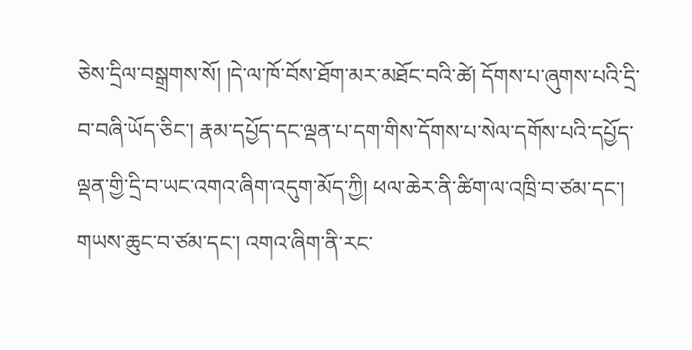ཅེས་དྲིལ་བསྒྲགས་སོ། །དེ་ལ་ཁོ་བོས་ཐོག་མར་མཐོང་བའི་ཚེ། དོགས་པ་ཞུགས་པའི་དྲི་བ་བཞི་ཡོད་ཅིང་། རྣམ་དཔྱོད་དང་ལྡན་པ་དག་གིས་དོགས་པ་སེལ་དགོས་པའི་དཔྱོད་ལྡན་གྱི་དྲི་བ་ཡང་འགའ་ཞིག་འདུག་མོད་ཀྱི། ཕལ་ཆེར་ནི་ཚིག་ལ་འཁྲི་བ་ཙམ་དང་། གཡས་ཆུང་བ་ཙམ་དང་། འགའ་ཞིག་ནི་རང་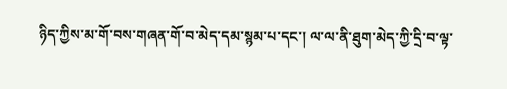ཉིད་ཀྱིས་མ་གོ་བས་གཞན་གོ་བ་མེད་དམ་སྙམ་པ་དང་། ལ་ལ་ནི་ཐུག་མེད་ཀྱི་དྲི་བ་ལྟ་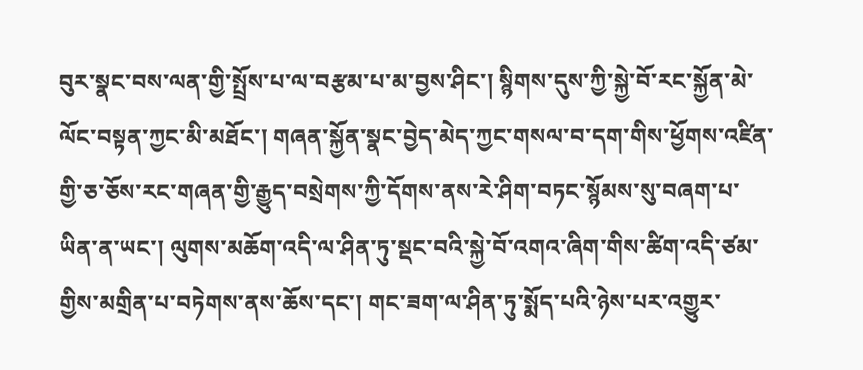བུར་སྣང་བས་ལན་གྱི་སྤྲོས་པ་ལ་བརྩམ་པ་མ་བྱས་ཤིང་། སྙིགས་དུས་ཀྱི་སྐྱེ་བོ་རང་སྐྱོན་མེ་ལོང་བསྟན་ཀྱང་མི་མཐོང་། གཞན་སྐྱོན་སྣང་བྱེད་མེད་ཀྱང་གསལ་བ་དག་གིས་ཕྱོགས་འཛིན་གྱི་ཅ་ཅོས་རང་གཞན་གྱི་རྒྱུད་བསྲེགས་ཀྱི་དོགས་ནས་རེ་ཤིག་བཏང་སྙོམས་སུ་བཞག་པ་ཡིན་ན་ཡང་། ལུགས་མཆོག་འདི་ལ་ཤིན་ཏུ་སྡང་བའི་སྐྱེ་བོ་འགའ་ཞིག་གིས་ཚིག་འདི་ཙམ་གྱིས་མགྲིན་པ་བཏེགས་ནས་ཆོས་དང་། གང་ཟག་ལ་ཤིན་ཏུ་སྨོད་པའི་ཉེས་པར་འགྱུར་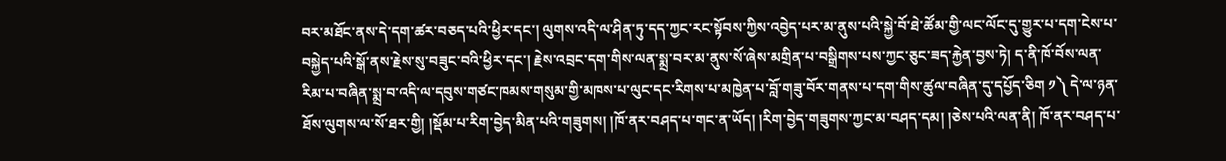བར་མཐོང་ནས་དེ་དག་ཚར་བཅད་པའི་ཕྱིར་དང་། ལུགས་འདི་ལ་ཤིན་ཏུ་དད་ཀྱང་རང་སྟོབས་ཀྱིས་འབྱེད་པར་མ་ནུས་པའི་སྐྱེ་བོ་ཐེ་ཚོམ་གྱི་ལང་ལོང་དུ་གྱུར་པ་དག་ངེས་པ་བསྐྱེད་པའི་སྒོ་ནས་རྗེས་སུ་བཟུང་བའི་ཕྱིར་དང་། རྗེས་འབྲང་དག་གིས་ལན་སྨྲ་བར་མ་ནུས་སོ་ཞེས་མགྲིན་པ་བསྒྲིགས་པས་ཀྱང་ཅུང་ཟད་རྐྱེན་བྱས་ཏེ། ད་ནི་ཁོ་བོས་ལན་རིམ་པ་བཞིན་སྨྲ་བ་འདི་ལ་དབུས་གཙང་ཁམས་གསུམ་གྱི་མཁས་པ་ལུང་དང་རིགས་པ་མཁྱེན་པ་བློ་གཟུ་བོར་གནས་པ་དག་གིས་ཚུལ་བཞིན་དུ་དཔྱོད་ཅིག ༡༽ དེ་ལ་ཉན་ཐོས་ལུགས་ལ་སོ་ཐར་གྱི། །སྡོམ་པ་རིག་བྱེད་མིན་པའི་གཟུགས། །ཁོ་ནར་བཤད་པ་གང་ན་ཡོད། །རིག་བྱེད་གཟུགས་ཀྱང་མ་བཤད་དམ། །ཅེས་པའི་ལན་ནི། ཁོ་ནར་བཤད་པ་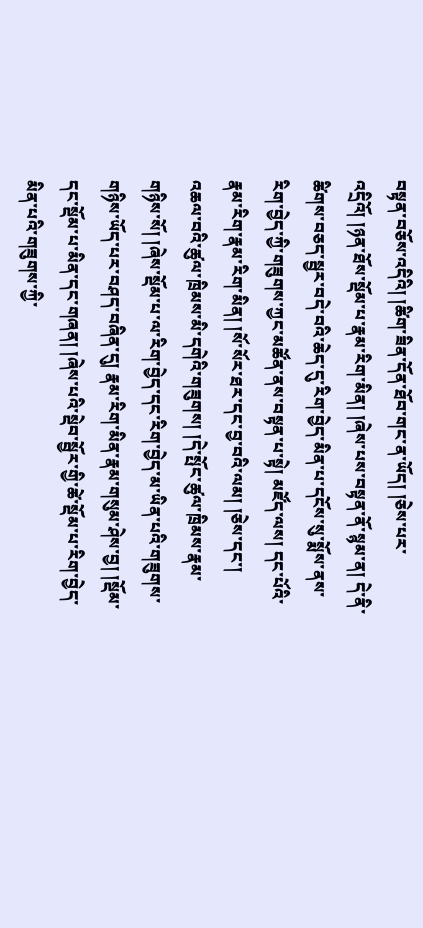བསྟན་བཅོས་འདིའི། །ཚིག་ཟིན་དོན་ཐོབ་གང་ན་ཡོད། །ཅེས་པར་འདྲིའོ། །ཉན་ཐོས་སྡོམ་པ་རྣམ་རིག་མིན། །ཞེས་པས་བསྟན་ནོ་སྙམ་ན། དེ་ནི་ཚིགས་བཅད་སྦྱར་བདེ་བའི་ཆེད་དུ་རིག་བྱེད་མིན་པ་དངོས་སུ་སྨོས་ནས་རིག་བྱེད་ཀྱི་གཟུགས་ཀྱང་མཚོན་ནས་བསྟན་པ་སྟེ། མཛོད་ལས། དང་པོའི་རྣམ་རིག་རྣམ་རིག་མིན། །སོ་སོར་ཐར་དང་བྱ་བའི་ལམ། །ཅེས་དང་། འཆལ་བའི་ཚུལ་ཁྲིམས་མི་དགེའི་གཟུགས། །དེ་སྤོང་ཚུལ་ཁྲིམས་རྣམ་གཉིས་སོ། །ཞེས་སྡོམ་པ་ལ་རིག་བྱེད་དང་རིག་བྱེད་མ་ཡིན་པའི་གཟུགས་གཉིས་ཡོད་པར་བཤད་བཞིན་དུ། རྣམ་རིག་མིན་རྣམ་གསུམ་ཤེས་བྱ། །སྡོམ་དང་སྡོམ་པ་མིན་དང་གཞན། །ཞེས་པའི་སྡེབ་སྦྱོར་གྱི་ཚེ་སྡོམ་པ་རིག་བྱེད་མིན་པའི་གཟུགས་ཀྱི་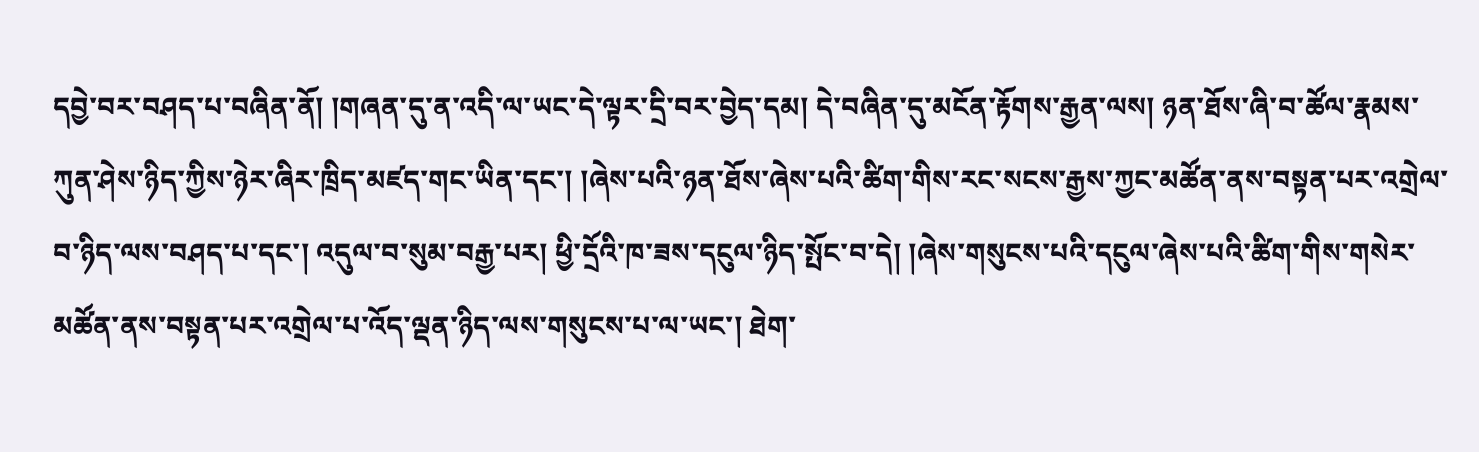དབྱེ་བར་བཤད་པ་བཞིན་ནོ། །གཞན་དུ་ན་འདི་ལ་ཡང་དེ་ལྟར་དྲི་བར་བྱེད་དམ། དེ་བཞིན་དུ་མངོན་རྟོགས་རྒྱན་ལས། ཉན་ཐོས་ཞི་བ་ཚོལ་རྣམས་ཀུན་ཤེས་ཉིད་ཀྱིས་ཉེར་ཞིར་ཁྲིད་མཛད་གང་ཡིན་དང་། །ཞེས་པའི་ཉན་ཐོས་ཞེས་པའི་ཚིག་གིས་རང་སངས་རྒྱས་ཀྱང་མཚོན་ནས་བསྟན་པར་འགྲེལ་བ་ཉིད་ལས་བཤད་པ་དང་། འདུལ་བ་སུམ་བརྒྱ་པར། ཕྱི་དྲོའི་ཁ་ཟས་དངུལ་ཉིད་སྤོང་བ་དེ། །ཞེས་གསུངས་པའི་དངུལ་ཞེས་པའི་ཚིག་གིས་གསེར་མཚོན་ནས་བསྟན་པར་འགྲེལ་པ་འོད་ལྡན་ཉིད་ལས་གསུངས་པ་ལ་ཡང་། ཐེག་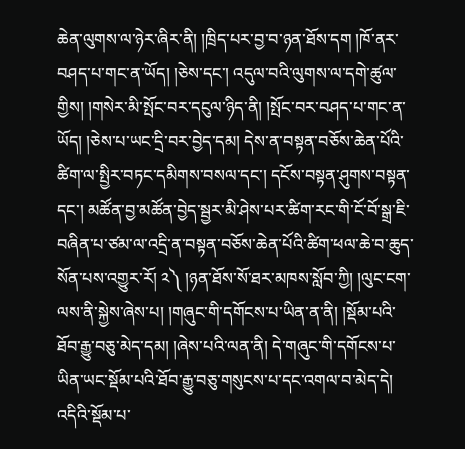ཆེན་ལུགས་ལ་ཉེར་ཞིར་ནི། །ཁྲིད་པར་བྱ་བ་ཉན་ཐོས་དག །ཁོ་ནར་བཤད་པ་གང་ན་ཡོད། །ཅེས་དང་། འདུལ་བའི་ལུགས་ལ་དགེ་ཚུལ་གྱིས། །གསེར་མི་སྤོང་བར་དངུལ་ཉིད་ནི། །སྤོང་བར་བཤད་པ་གང་ན་ཡོད། །ཅེས་པ་ཡང་དྲི་བར་བྱེད་དམ། དེས་ན་བསྟན་བཅོས་ཆེན་པོའི་ཚིག་ལ་སྤྱིར་བཏང་དམིགས་བསལ་དང་། དངོས་བསྟན་ཤུགས་བསྟན་དང་། མཚོན་བྱ་མཚོན་བྱེད་སྦྱར་མི་ཤེས་པར་ཚིག་རང་གི་ངོ་བོ་སྒྲ་ཇི་བཞིན་པ་ཙམ་ལ་འདྲི་ན་བསྟན་བཅོས་ཆེན་པོའི་ཚིག་ཕལ་ཆེ་བ་ཆུད་སོན་པས་འགྱུར་རོ། ༢༽ །ཉན་ཐོས་སོ་ཐར་མཁས་སློབ་ཀྱི། །ལུང་ངག་ལས་ནི་སྐྱེས་ཞེས་པ། །གཞུང་གི་དགོངས་པ་ཡིན་ན་ནི། །སྡོམ་པའི་ཐོབ་རྒྱུ་བཅུ་མེད་དམ། །ཞེས་པའི་ལན་ནི། དེ་གཞུང་གི་དགོངས་པ་ཡིན་ཡང་སྡོམ་པའི་ཐོབ་རྒྱུ་བཅུ་གསུངས་པ་དང་འགལ་བ་མེད་དེ། འདིའི་སྡོམ་པ་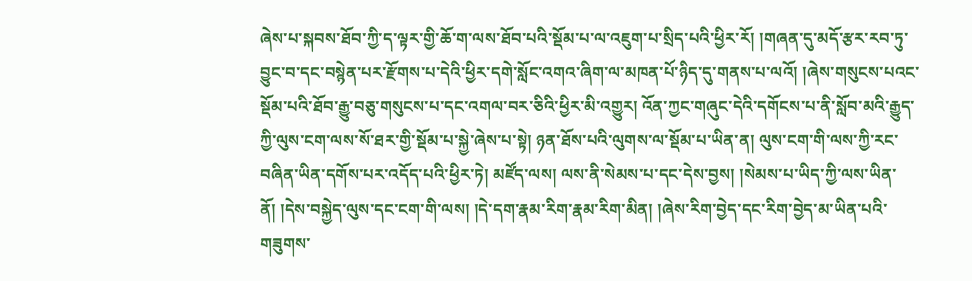ཞེས་པ་སྐབས་ཐོབ་ཀྱི་ད་ལྟར་གྱི་ཆོ་ག་ལས་ཐོབ་པའི་སྡོམ་པ་ལ་འཇུག་པ་སྲིད་པའི་ཕྱིར་རོ། །གཞན་དུ་མདོ་རྩར་རབ་ཏུ་བྱུང་བ་དང་བསྙེན་པར་རྫོགས་པ་དེའི་ཕྱིར་དགེ་སློང་འགའ་ཞིག་ལ་མཁན་པོ་ཉིད་དུ་གནས་པ་ལའོ། །ཞེས་གསུངས་པའང་སྡོམ་པའི་ཐོབ་རྒྱུ་བཅུ་གསུངས་པ་དང་འགལ་བར་ཅིའི་ཕྱིར་མི་འགྱུར། འོན་ཀྱང་གཞུང་དེའི་དགོངས་པ་ནི་སློབ་མའི་རྒྱུད་ཀྱི་ལུས་ངག་ལས་སོ་ཐར་གྱི་སྡོམ་པ་སྐྱེ་ཞེས་པ་སྟེ། ཉན་ཐོས་པའི་ལུགས་ལ་སྡོམ་པ་ཡིན་ན། ལུས་ངག་གི་ལས་ཀྱི་རང་བཞིན་ཡིན་དགོས་པར་འདོད་པའི་ཕྱིར་ཏེ། མཛོད་ལས། ལས་ནི་སེམས་པ་དང་དེས་བྱས། །སེམས་པ་ཡིད་ཀྱི་ལས་ཡིན་ནོ། །དེས་བསྐྱེད་ལུས་དང་ངག་གི་ལས། །དེ་དག་རྣམ་རིག་རྣམ་རིག་མིན། །ཞེས་རིག་བྱེད་དང་རིག་བྱེད་མ་ཡིན་པའི་གཟུགས་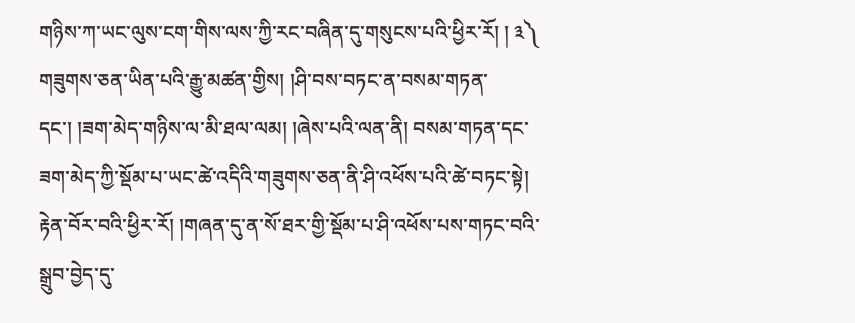གཉིས་ཀ་ཡང་ལུས་ངག་གིས་ལས་ཀྱི་རང་བཞིན་དུ་གསུངས་པའི་ཕྱིར་རོ། ། ༣༽ གཟུགས་ཅན་ཡིན་པའི་རྒྱུ་མཚན་གྱིས། །ཤི་བས་བཏང་ན་བསམ་གཏན་དང་། །ཟག་མེད་གཉིས་ལ་མི་ཐལ་ལམ། །ཞེས་པའི་ལན་ནི། བསམ་གཏན་དང་ཟག་མེད་ཀྱི་སྡོམ་པ་ཡང་ཚེ་འདིའི་གཟུགས་ཅན་ནི་ཤི་འཕོས་པའི་ཚེ་བཏང་སྟེ། རྟེན་བོར་བའི་ཕྱིར་རོ། །གཞན་དུ་ན་སོ་ཐར་གྱི་སྡོམ་པ་ཤི་འཕོས་པས་གཏང་བའི་སྒྲུབ་བྱེད་དུ་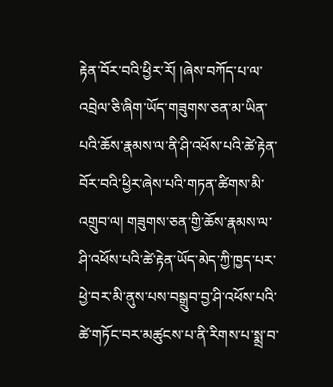རྟེན་བོར་བའི་ཕྱིར་རོ། །ཞེས་བཀོད་པ་ལ་འབྲེལ་ཅི་ཞིག་ཡོད་གཟུགས་ཅན་མ་ཡིན་པའི་ཆོས་རྣམས་ལ་ནི་ཤི་འཕོས་པའི་ཚེ་རྟེན་བོར་བའི་ཕྱིར་ཞེས་པའི་གཏན་ཚིགས་མི་འགྲུབ་ལ། གཟུགས་ཅན་གྱི་ཆོས་རྣམས་ལ་ཤི་འཕོས་པའི་ཚེ་རྟེན་ཡོད་མེད་ཀྱི་ཁྱད་པར་ཕྱེ་བར་མི་ནུས་པས་བསྒྲུབ་བྱ་ཤི་འཕོས་པའི་ཚེ་གཏོང་བར་མཚུངས་པ་ནི་རིགས་པ་སྨྲ་བ་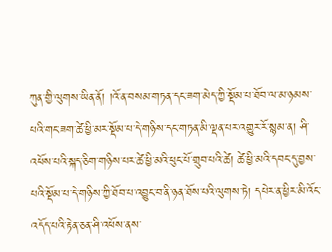ཀུན་གྱི་ལུགས་ཡིན་ནོ། །འོ་ན་བསམ་གཏན་དང་ཟག་མེད་ཀྱི་སྡོམ་པ་ཐོབ་ལ་མ་ཉམས་པའི་གང་ཟག་ཚེ་ཕྱི་མར་སྡོམ་པ་དེ་གཉིས་དང་གཏན་མི་ལྡན་པར་འགྱུར་རོ་སྙམ་ན། ཤི་འཕོས་པའི་སྐད་ཅིག་གཉིས་པར་ཚེ་ཕྱི་མའི་ཕུང་པོ་གྲུབ་པའི་ཚེ། ཚེ་ཕྱི་མའི་དབང་དུ་བྱས་པའི་སྡོམ་པ་དེ་གཉིས་ཀྱི་ཐོབ་པ་འབྱུང་བ་ནི་ཉན་ཐོས་པའི་ལུགས་ཏེ། དཔེར་ན་ཕྱིར་མི་འོང་འདོད་པའི་རྟེན་ཅན་ཤི་འཕོས་ནས་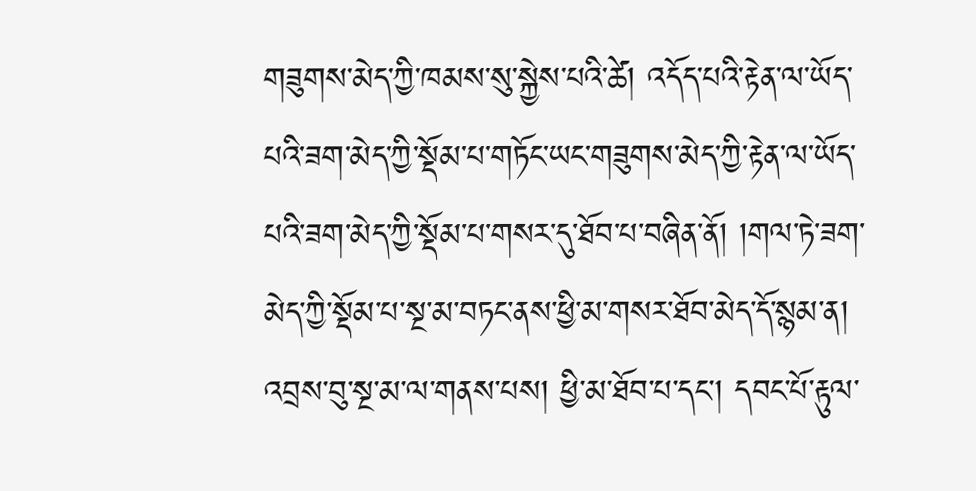གཟུགས་མེད་ཀྱི་ཁམས་སུ་སྐྱེས་པའི་ཚེ། འདོད་པའི་རྟེན་ལ་ཡོད་པའི་ཟག་མེད་ཀྱི་སྡོམ་པ་གཏོང་ཡང་གཟུགས་མེད་ཀྱི་རྟེན་ལ་ཡོད་པའི་ཟག་མེད་ཀྱི་སྡོམ་པ་གསར་དུ་ཐོབ་པ་བཞིན་ནོ། །གལ་ཏེ་ཟག་མེད་ཀྱི་སྡོམ་པ་སྔ་མ་བཏང་ནས་ཕྱི་མ་གསར་ཐོབ་མེད་དོ་སྙམ་ན། འབྲས་བུ་སྔ་མ་ལ་གནས་པས། ཕྱི་མ་ཐོབ་པ་དང་། དབང་པོ་རྟུལ་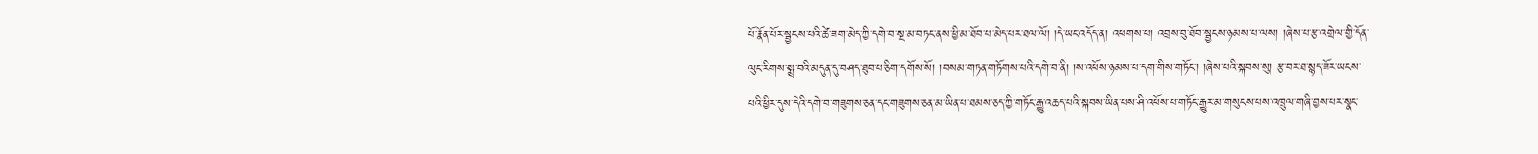པོ་རྣོན་པོར་སྦྱངས་པའི་ཚེ་ཟག་མེད་ཀྱི་དགེ་བ་སྔ་མ་བཏང་ནས་ཕྱི་མ་ཐོབ་པ་མེད་པར་ཐལ་ལོ། །དེ་ཡང་འདོད་ན། འཕགས་པ། འབྲས་བུ་ཐོབ་སྦྱངས་ཉམས་པ་ལས། །ཞེས་པ་རྩ་འགྲེལ་གྱི་དོན་ལུང་རིགས་སྨྲ་བའི་མདུན་དུ་བཤད་ཐུབ་པ་ཅིག་དགོས་སོ། །བསམ་གཏན་གཏོགས་པའི་དགེ་བ་ནི། །ས་འཕོས་ཉམས་པ་དག་གིས་གཏོང་། །ཞེས་པའི་སྐབས་སུ། རྩ་བར་ཐ་སྙད་ཟོར་ཡངས་པའི་ཕྱིར་དུས་དེའི་དགེ་བ་གཟུགས་ཅན་དང་གཟུགས་ཅན་མ་ཡིན་པ་ཐམས་ཅད་ཀྱི་གཏོང་རྒྱུ་འཆད་པའི་སྐབས་ཡིན་པས་ཤི་འཕོས་པ་གཏོང་རྒྱུར་མ་གསུངས་པས་འཁྲུལ་གཞི་བྱས་པར་སྣང་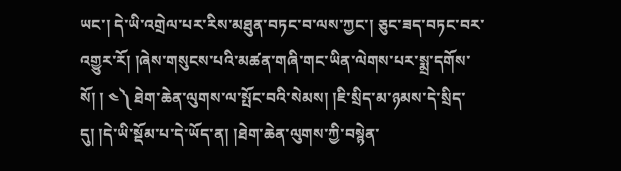ཡང་། དེ་ཡི་འགྲེལ་པར་རིས་མཐུན་བཏང་བ་ལས་ཀྱང་། ཅུང་ཟད་བཏང་བར་འགྱུར་རོ། །ཞེས་གསུངས་པའི་མཚན་གཞི་གང་ཡིན་ལེགས་པར་སྨྲ་དགོས་སོ། ། ༤༽ ཐེག་ཆེན་ལུགས་ལ་སྤོང་བའི་སེམས། །ཇི་སྲིད་མ་ཉམས་དེ་སྲིད་དུ། །དེ་ཡི་སྡོམ་པ་དེ་ཡོད་ན། །ཐེག་ཆེན་ལུགས་ཀྱི་བསྙེན་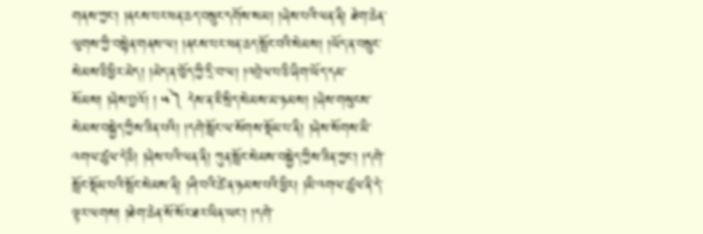གནས་ཀྱང་། །ནངས་པར་ཕན་ཆད་བསྲུང་དགོས་སམ། །ཞེས་པའི་ལན་ནི། ཐེག་ཆེན་ལུགས་ཀྱི་བསྙེན་གནས་ལ། །ནངས་པར་ཕན་ཆད་སྤོང་བའི་སེམས། །ཡོད་ན་བསྲུང་སེམས་ཅི་ཕྱིར་མེད། །མེད་ན་ཁྱོད་ཀྱི་དྲི་བ་ལ། །འབྲེལ་པ་ཅི་ཞིག་ཡོད་དམ་སོམས། །ཞེས་བྱའོ། ། ༥༽ དེས་ན་ཇི་སྲིད་སེམས་མ་ཉམས། །ཞེས་གསུངས་སེམས་བསྐྱེད་ཀྱིས་ཟིན་པའི། །དགེ་སློང་ལ་སོགས་སྡོམ་པ་ནི། །ཞེས་སོགས་མི་འགལ་ཚུལ་དེ་ཅི། །ཞེས་པའི་ལན་ནི། ཀུན་སློང་སེམས་བསྐྱེད་ཀྱིས་ཟིན་ཀྱང་། །དགེ་སློང་སྡོམ་པའི་སྤོང་སེམས་ནི། །ཤི་བའི་ཚེ་ན་ཉམས་པའི་ཕྱིར། །མི་འགལ་ཚུལ་ནི་དེ་ལྟར་ལགས། །ཐེག་ཆེན་སོ་སོར་ཐར་ཡིན་ཡང་། །དགེ་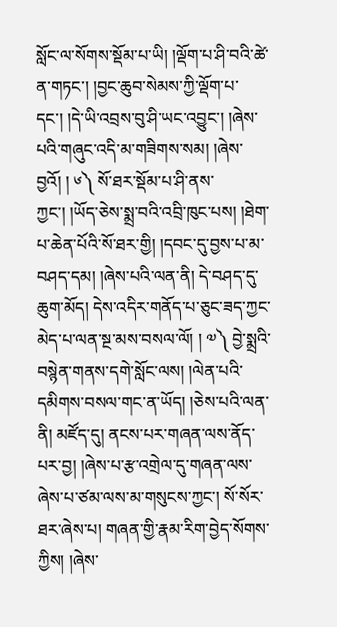སློང་ལ་སོགས་སྡོམ་པ་ཡི། །ལྡོག་པ་ཤི་བའི་ཚེ་ན་གཏང་། །བྱང་ཆུབ་སེམས་ཀྱི་ལྡོག་པ་དང་། །དེ་ཡི་འབྲས་བུ་ཤི་ཡང་འབྱུང་། །ཞེས་པའི་གཞུང་འདི་མ་གཟིགས་སམ། །ཞེས་བྱའོ། ། ༦༽ སོ་ཐར་སྡོམ་པ་ཤི་ནས་ཀྱང་། །ཡོད་ཅེས་སྨྲ་བའི་འབྲི་ཁུང་པས། །ཐེག་པ་ཆེན་པོའི་སོ་ཐར་གྱི། །དབང་དུ་བྱས་པ་མ་བཤད་དམ། །ཞེས་པའི་ལན་ནི། དེ་བཤད་དུ་ཆུག་མོད། དེས་འདིར་གནོད་པ་ཅུང་ཟད་ཀྱང་མེད་པ་ལན་སྔ་མས་བསལ་ལོ། ། ༧༽ བྱེ་སྨྲའི་བསྙེན་གནས་དགེ་སློང་ལས། །ལེན་པའི་དམིགས་བསལ་གང་ན་ཡོད། །ཅེས་པའི་ལན་ནི། མཛོད་དུ། ནངས་པར་གཞན་ལས་ནོད་པར་བྱ། །ཞེས་པ་རྩ་འགྲེལ་དུ་གཞན་ལས་ཞེས་པ་ཙམ་ལས་མ་གསུངས་ཀྱང་། སོ་སོར་ཐར་ཞེས་པ། གཞན་གྱི་རྣམ་རིག་བྱེད་སོགས་ཀྱིས། །ཞེས་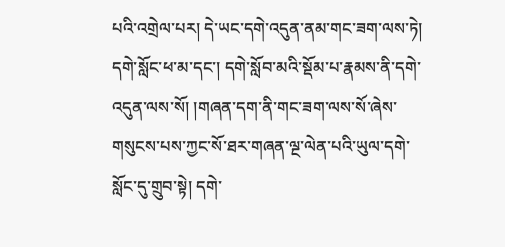པའི་འགྲེལ་པར། དེ་ཡང་དགེ་འདུན་ནམ་གང་ཟག་ལས་ཏེ། དགེ་སློང་ཕ་མ་དང་། དགེ་སློབ་མའི་སྡོམ་པ་རྣམས་ནི་དགེ་འདུན་ལས་སོ། །གཞན་དག་ནི་གང་ཟག་ལས་སོ་ཞེས་གསུངས་པས་ཀྱང་སོ་ཐར་གཞན་ལྔ་ལེན་པའི་ཡུལ་དགེ་སློང་དུ་གྲུབ་སྟེ། དགེ་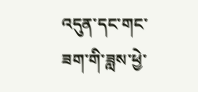འདུན་དང་གང་ཟག་གི་ཟླས་ཕྱེ་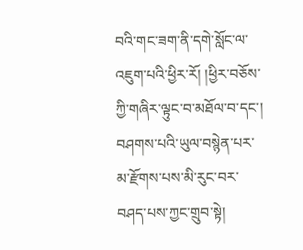བའི་གང་ཟག་ནི་དགེ་སློང་ལ་འཇུག་པའི་ཕྱིར་རོ། །ཕྱིར་བཅོས་ཀྱི་གཞིར་ལྟུང་བ་མཐོལ་བ་དང་། བཤགས་པའི་ཡུལ་བསྙེན་པར་མ་རྫོགས་པས་མི་རུང་བར་བཤད་པས་ཀྱང་གྲུབ་སྟེ།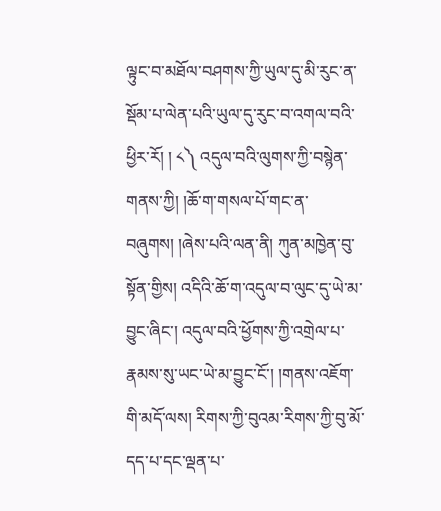ལྟུང་བ་མཐོལ་བཤགས་ཀྱི་ཡུལ་དུ་མི་རུང་ན་སྡོམ་པ་ལེན་པའི་ཡུལ་དུ་རུང་བ་འགལ་བའི་ཕྱིར་རོ། ། ༨༽ འདུལ་བའི་ལུགས་ཀྱི་བསྙེན་གནས་ཀྱི། །ཆོ་ག་གསལ་པོ་གང་ན་བཞུགས། །ཞེས་པའི་ལན་ནི། ཀུན་མཁྱེན་བུ་སྟོན་གྱིས། འདིའི་ཆོ་ག་འདུལ་བ་ལུང་དུ་ཡེ་མ་བྱུང་ཞིང་། འདུལ་བའི་ཕྱོགས་ཀྱི་འགྲེལ་པ་རྣམས་སུ་ཡང་ཡེ་མ་བྱུང་ངོ་། །གནས་འཇོག་གི་མདོ་ལས། རིགས་ཀྱི་བུའམ་རིགས་ཀྱི་བུ་མོ་དད་པ་དང་ལྡན་པ་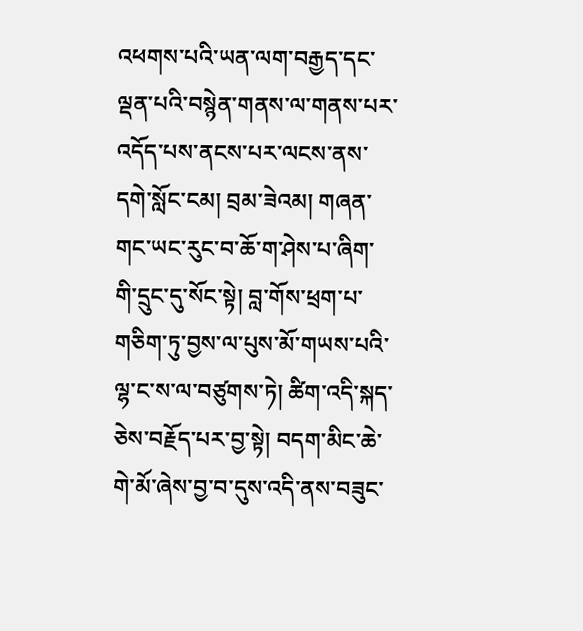འཕགས་པའི་ཡན་ལག་བརྒྱད་དང་ལྡན་པའི་བསྙེན་གནས་ལ་གནས་པར་འདོད་པས་ནངས་པར་ལངས་ནས་དགེ་སློང་ངམ། བྲམ་ཟེའམ། གཞན་གང་ཡང་རུང་བ་ཆོ་ག་ཤེས་པ་ཞིག་གི་དྲུང་དུ་སོང་སྟེ། བླ་གོས་ཕྲག་པ་གཅིག་ཏུ་བྱས་ལ་པུས་མོ་གཡས་པའི་ལྷ་ང་ས་ལ་བཙུགས་ཏེ། ཚིག་འདི་སྐད་ཅེས་བརྗོད་པར་བྱ་སྟེ། བདག་མིང་ཆེ་གེ་མོ་ཞེས་བྱ་བ་དུས་འདི་ནས་བཟུང་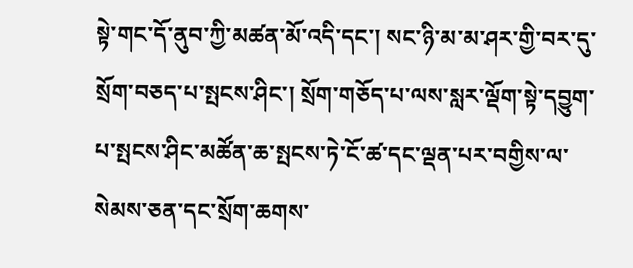སྟེ་གང་དོ་ནུབ་ཀྱི་མཚན་མོ་འདི་དང་། སང་ཉི་མ་མ་ཤར་གྱི་བར་དུ་སྲོག་བཅད་པ་སྤངས་ཤིང་། སྲོག་གཅོད་པ་ལས་སླར་ལྡོག་སྟེ་དབྱུག་པ་སྤངས་ཤིང་མཚོན་ཆ་སྤངས་ཏེ་ངོ་ཚ་དང་ལྡན་པར་བགྱིས་ལ་སེམས་ཅན་དང་སྲོག་ཆགས་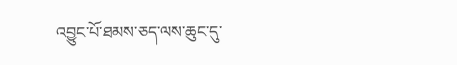འབྱུང་པོ་ཐམས་ཅད་ལས་ཆུང་དུ་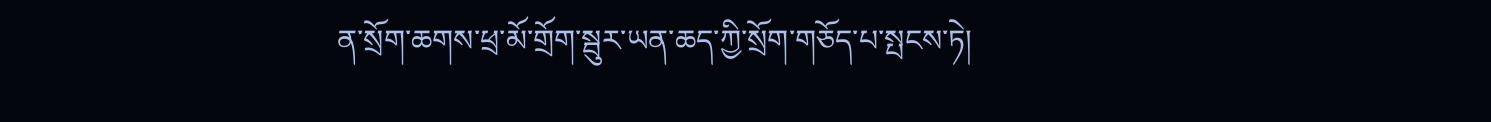ན་སྲོག་ཆགས་ཕྲ་མོ་གྲོག་སྦུར་ཡན་ཆད་ཀྱི་སྲོག་གཅོད་པ་སྤངས་ཏེ།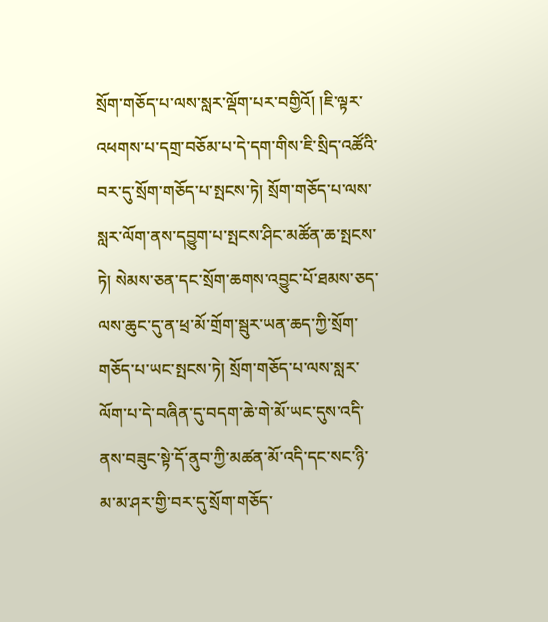སྲོག་གཅོད་པ་ལས་སླར་ལྡོག་པར་བགྱིའོ། །ཇི་ལྟར་འཕགས་པ་དགྲ་བཅོམ་པ་དེ་དག་གིས་ཇི་སྲིད་འཚོའི་བར་དུ་སྲོག་གཅོད་པ་སྤངས་ཏེ། སྲོག་གཅོད་པ་ལས་སླར་ལོག་ནས་དབྱུག་པ་སྤངས་ཤིང་མཚོན་ཆ་སྤངས་ཏེ། སེམས་ཅན་དང་སྲོག་ཆགས་འབྱུང་པོ་ཐམས་ཅད་ལས་ཆུང་དུ་ན་ཕྲ་མོ་གྲོག་སྦུར་ཡན་ཆད་ཀྱི་སྲོག་གཅོད་པ་ཡང་སྤངས་ཏེ། སྲོག་གཅོད་པ་ལས་སླར་ལོག་པ་དེ་བཞིན་དུ་བདག་ཆེ་གེ་མོ་ཡང་དུས་འདི་ནས་བཟུང་སྟེ་དོ་ནུབ་ཀྱི་མཚན་མོ་འདི་དང་སང་ཉི་མ་མ་ཤར་གྱི་བར་དུ་སྲོག་གཅོད་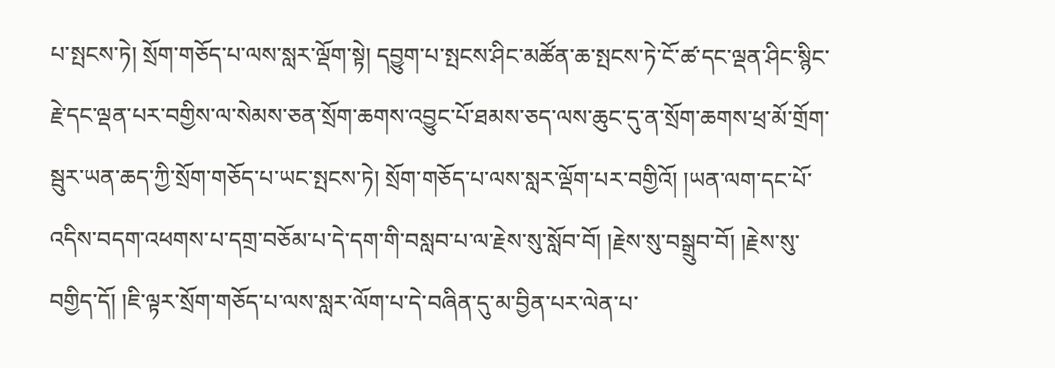པ་སྤངས་ཏེ། སྲོག་གཅོད་པ་ལས་སླར་ལྡོག་སྟེ། དབྱུག་པ་སྤངས་ཤིང་མཚོན་ཆ་སྤངས་ཏེ་ངོ་ཚ་དང་ལྡན་ཤིང་སྙིང་རྗེ་དང་ལྡན་པར་བགྱིས་ལ་སེམས་ཅན་སྲོག་ཆགས་འབྱུང་པོ་ཐམས་ཅད་ལས་ཆུང་དུ་ན་སྲོག་ཆགས་ཕྲ་མོ་གྲོག་སྦུར་ཡན་ཆད་ཀྱི་སྲོག་གཅོད་པ་ཡང་སྤངས་ཏེ། སྲོག་གཅོད་པ་ལས་སླར་ལྡོག་པར་བགྱིའོ། །ཡན་ལག་དང་པོ་འདིས་བདག་འཕགས་པ་དགྲ་བཅོམ་པ་དེ་དག་གི་བསླབ་པ་ལ་རྗེས་སུ་སློབ་བོ། །རྗེས་སུ་བསྒྲུབ་བོ། །རྗེས་སུ་བགྱིད་དོ། །ཇི་ལྟར་སྲོག་གཅོད་པ་ལས་སླར་ལོག་པ་དེ་བཞིན་དུ་མ་བྱིན་པར་ལེན་པ་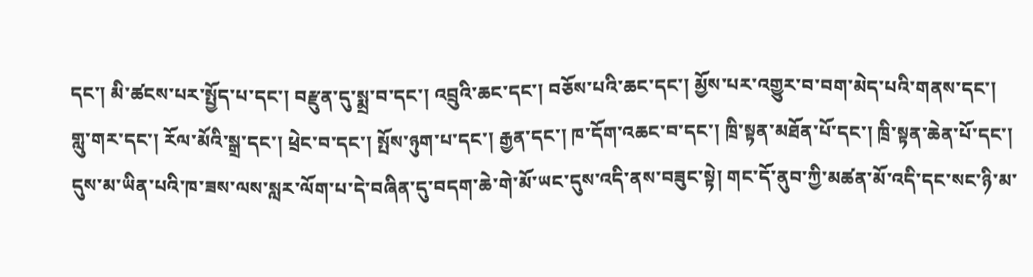དང་། མི་ཚངས་པར་སྤྱོད་པ་དང་། བརྫུན་དུ་སྨྲ་བ་དང་། འབྲུའི་ཆང་དང་། བཅོས་པའི་ཆང་དང་། མྱོས་པར་འགྱུར་བ་བག་མེད་པའི་གནས་དང་། གླུ་གར་དང་། རོལ་མོའི་སྒྲ་དང་། ཕྲེང་བ་དང་། སྤོས་ཉུག་པ་དང་། རྒྱན་དང་། ཁ་དོག་འཆང་བ་དང་། ཁྲི་སྟན་མཐོན་པོ་དང་། ཁྲི་སྟན་ཆེན་པོ་དང་། དུས་མ་ཡིན་པའི་ཁ་ཟས་ལས་སླར་ལོག་པ་དེ་བཞིན་དུ་བདག་ཆེ་གེ་མོ་ཡང་དུས་འདི་ནས་བཟུང་སྟེ། གང་དོ་ནུབ་ཀྱི་མཚན་མོ་འདི་དང་སང་ཉི་མ་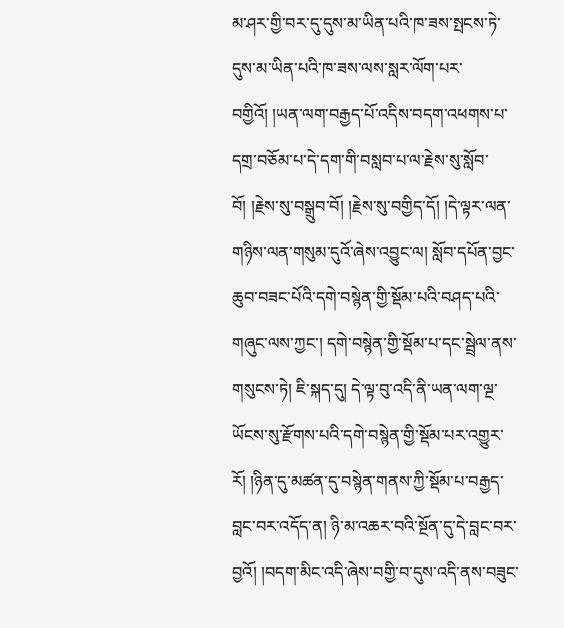མ་ཤར་གྱི་བར་དུ་དུས་མ་ཡིན་པའི་ཁ་ཟས་སྤངས་ཏེ་དུས་མ་ཡིན་པའི་ཁ་ཟས་ལས་སླར་ལོག་པར་བགྱིའོ། །ཡན་ལག་བརྒྱད་པོ་འདིས་བདག་འཕགས་པ་དགྲ་བཅོམ་པ་དེ་དག་གི་བསླབ་པ་ལ་རྗེས་སུ་སློབ་བོ། །རྗེས་སུ་བསྒྲུབ་བོ། །རྗེས་སུ་བགྱིད་དོ། །དེ་ལྟར་ལན་གཉིས་ལན་གསུམ་དུའོ་ཞེས་འབྱུང་ལ། སློབ་དཔོན་བྱང་ཆུབ་བཟང་པོའི་དགེ་བསྙེན་གྱི་སྡོམ་པའི་བཤད་པའི་གཞུང་ལས་ཀྱང་། དགེ་བསྙེན་གྱི་སྡོམ་པ་དང་སྦྲེལ་ནས་གསུངས་ཏེ། ཇི་སྐད་དུ། དེ་ལྟ་བུ་འདི་ནི་ཡན་ལག་ལྔ་ཡོངས་སུ་རྫོགས་པའི་དགེ་བསྙེན་གྱི་སྡོམ་པར་འགྱུར་རོ། །ཉིན་དུ་མཚན་དུ་བསྙེན་གནས་ཀྱི་སྡོམ་པ་བརྒྱད་བླང་བར་འདོད་ན། ཉི་མ་འཆར་བའི་སྔོན་དུ་དེ་བླང་བར་བྱའོ། །བདག་མིང་འདི་ཞེས་བགྱི་བ་དུས་འདི་ནས་བཟུང་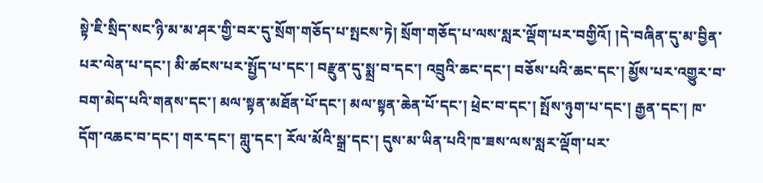སྟེ་ཇི་སྲིད་སང་ཉི་མ་མ་ཤར་གྱི་བར་དུ་སྲོག་གཅོད་པ་སྤངས་ཏེ། སྲོག་གཅོད་པ་ལས་སླར་ལྡོག་པར་བགྱིའོ། །དེ་བཞིན་དུ་མ་བྱིན་པར་ལེན་པ་དང་། མི་ཚངས་པར་སྤྱོད་པ་དང་། བརྫུན་དུ་སྨྲ་བ་དང་། འབྲུའི་ཆང་དང་། བཅོས་པའི་ཆང་དང་། མྱོས་པར་འགྱུར་བ་བག་མེད་པའི་གནས་དང་། མལ་སྟན་མཐོན་པོ་དང་། མལ་སྟན་ཆེན་པོ་དང་། ཕྲེང་བ་དང་། སྤོས་ཉུག་པ་དང་། རྒྱན་དང་། ཁ་དོག་འཆང་བ་དང་། གར་དང་། གླུ་དང་། རོལ་མོའི་སྒྲ་དང་། དུས་མ་ཡིན་པའི་ཁ་ཟས་ལས་སླར་ལྡོག་པར་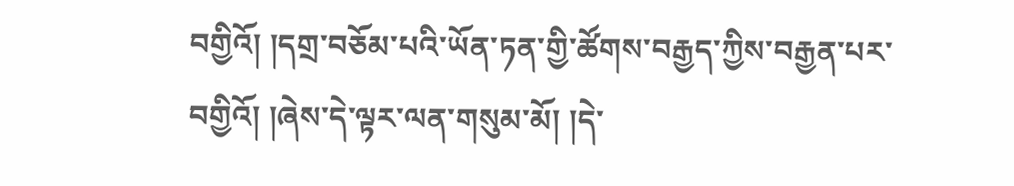བགྱིའོ། །དགྲ་བཅོམ་པའི་ཡོན་ཏན་གྱི་ཚོགས་བརྒྱད་ཀྱིས་བརྒྱན་པར་བགྱིའོ། །ཞེས་དེ་ལྟར་ལན་གསུམ་མོ། །དེ་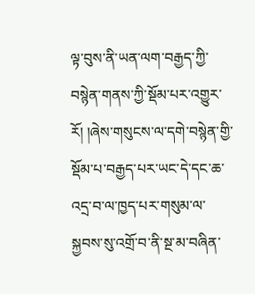ལྟ་བུས་ནི་ཡན་ལག་བརྒྱད་ཀྱི་བསྙེན་གནས་ཀྱི་སྡོམ་པར་འགྱུར་རོ། །ཞེས་གསུངས་ལ་དགེ་བསྙེན་གྱི་སྡོམ་པ་བརྒྱད་པར་ཡང་དེ་དང་ཆ་འདྲ་བ་ལ་ཁྱད་པར་གསུམ་ལ་སྐྱབས་སུ་འགྲོ་བ་ནི་སྔ་མ་བཞིན་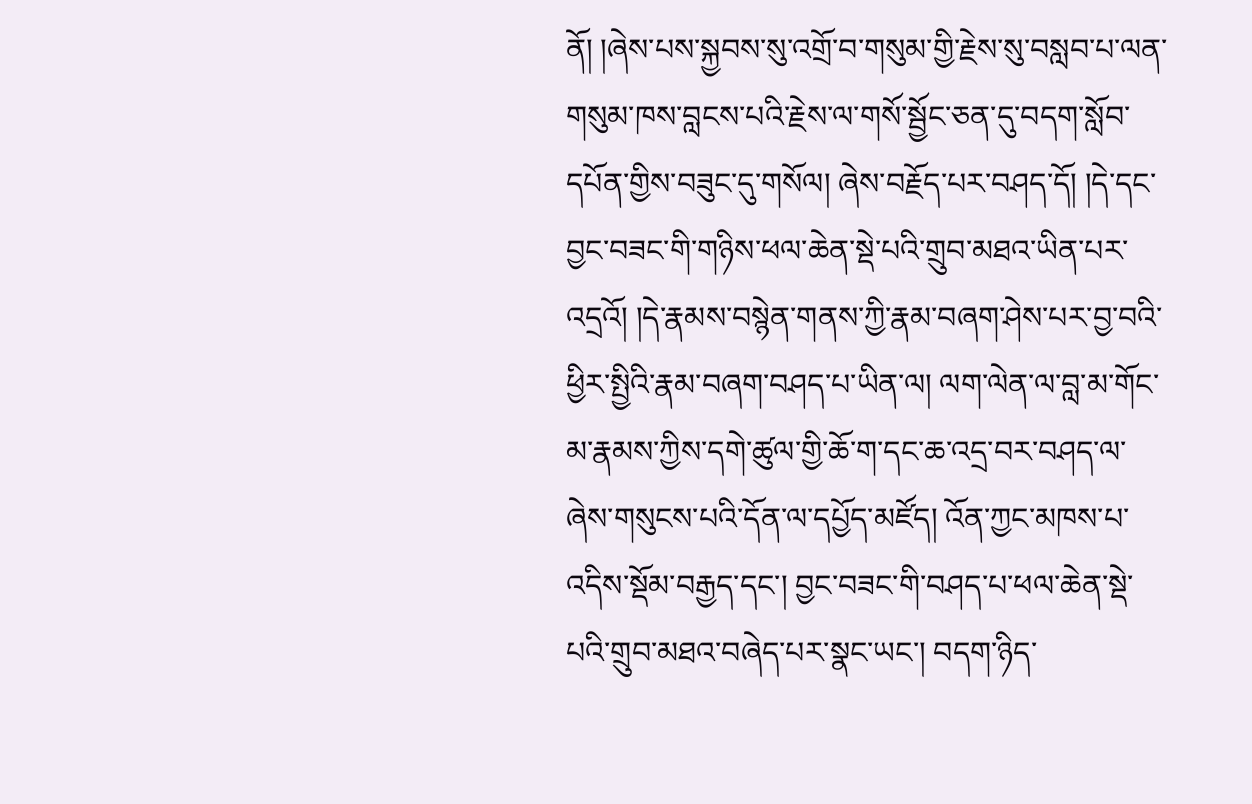ནོ། །ཞེས་པས་སྐྱབས་སུ་འགྲོ་བ་གསུམ་གྱི་རྗེས་སུ་བསླབ་པ་ལན་གསུམ་ཁས་བླངས་པའི་རྗེས་ལ་གསོ་སྦྱོང་ཅན་དུ་བདག་སློབ་དཔོན་གྱིས་བཟུང་དུ་གསོལ། ཞེས་བརྗོད་པར་བཤད་དོ། །དེ་དང་བྱང་བཟང་གི་གཉིས་ཕལ་ཆེན་སྡེ་པའི་གྲུབ་མཐའ་ཡིན་པར་འདྲའོ། །དེ་རྣམས་བསྙེན་གནས་ཀྱི་རྣམ་བཞག་ཤེས་པར་བྱ་བའི་ཕྱིར་སྤྱིའི་རྣམ་བཞག་བཤད་པ་ཡིན་ལ། ལག་ལེན་ལ་བླ་མ་གོང་མ་རྣམས་ཀྱིས་དགེ་ཚུལ་གྱི་ཆོ་ག་དང་ཆ་འདྲ་བར་བཤད་ལ་ཞེས་གསུངས་པའི་དོན་ལ་དཔྱོད་མཛོད། འོན་ཀྱང་མཁས་པ་འདིས་སྡོམ་བརྒྱད་དང་། བྱང་བཟང་གི་བཤད་པ་ཕལ་ཆེན་སྡེ་པའི་གྲུབ་མཐའ་བཞེད་པར་སྣང་ཡང་། བདག་ཉིད་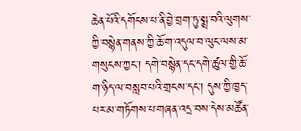ཆེན་པོའི་དགོངས་པ་ནི་བྱེ་བྲག་ཏུ་སྨྲ་བའི་ལུགས་ཀྱི་བསྙེན་གནས་ཀྱི་ཆོ་ག་འདུལ་བ་ལུང་ལས་མ་གསུངས་ཀྱང་། དགེ་བསྙེན་དང་དགེ་ཚུལ་གྱི་ཆོ་ག་ཉིད་ལ་བསླབ་པའི་གྲངས་དང་། དུས་ཀྱི་ཁྱད་པར་མ་གཏོགས་པ་གཞན་འདྲ་བས་དེས་མཚོན་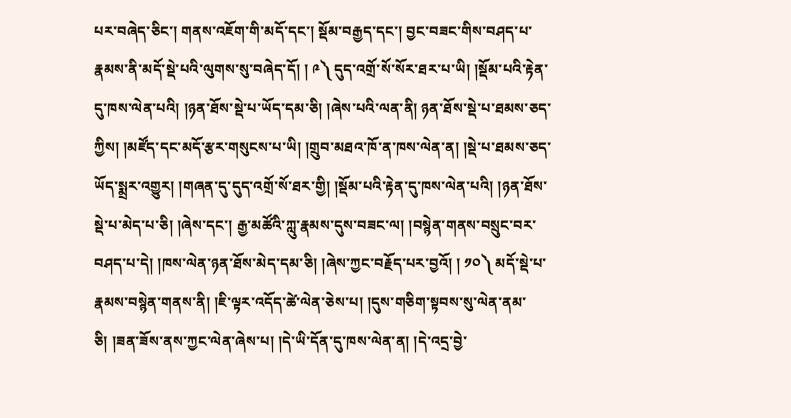པར་བཞེད་ཅིང་། གནས་འཇོག་གི་མདོ་དང་། སྡོམ་བརྒྱད་དང་། བྱང་བཟང་གིས་བཤད་པ་རྣམས་ནི་མདོ་སྡེ་པའི་ལུགས་སུ་བཞེད་དོ། ། ༩༽ དུད་འགྲོ་སོ་སོར་ཐར་པ་ཡི། །སྡོམ་པའི་རྟེན་དུ་ཁས་ལེན་པའི། །ཉན་ཐོས་སྡེ་པ་ཡོད་དམ་ཅི། །ཞེས་པའི་ལན་ནི། ཉན་ཐོས་སྡེ་པ་ཐམས་ཅད་ཀྱིས། །མཛོད་དང་མདོ་རྩར་གསུངས་པ་ཡི། །གྲུབ་མཐའ་ཁོ་ན་ཁས་ལེན་ན། །སྡེ་པ་ཐམས་ཅད་ཡོད་སྨྲར་འགྱུར། །གཞན་དུ་དུད་འགྲོ་སོ་ཐར་གྱི། །སྡོམ་པའི་རྟེན་དུ་ཁས་ལེན་པའི། །ཉན་ཐོས་སྡེ་པ་མེད་པ་ཅི། །ཞེས་དང་། རྒྱ་མཚོའི་ཀླུ་རྣམས་དུས་བཟང་ལ། །བསྙེན་གནས་བསྲུང་བར་བཤད་པ་དེ། །ཁས་ལེན་ཉན་ཐོས་མེད་དམ་ཅི། །ཞེས་ཀྱང་བརྗོད་པར་བྱའོ། ། ༡༠༽ མདོ་སྡེ་པ་རྣམས་བསྙེན་གནས་ནི། །ཇི་ལྟར་འདོད་ཚེ་ལེན་ཅེས་པ། །དུས་གཅིག་སྟབས་སུ་ལེན་ནམ་ཅི། །ཟན་ཟོས་ནས་ཀྱང་ལེན་ཞེས་པ། །དེ་ཡི་དོན་དུ་ཁས་ལེན་ན། །དེ་འདྲ་བྱེ་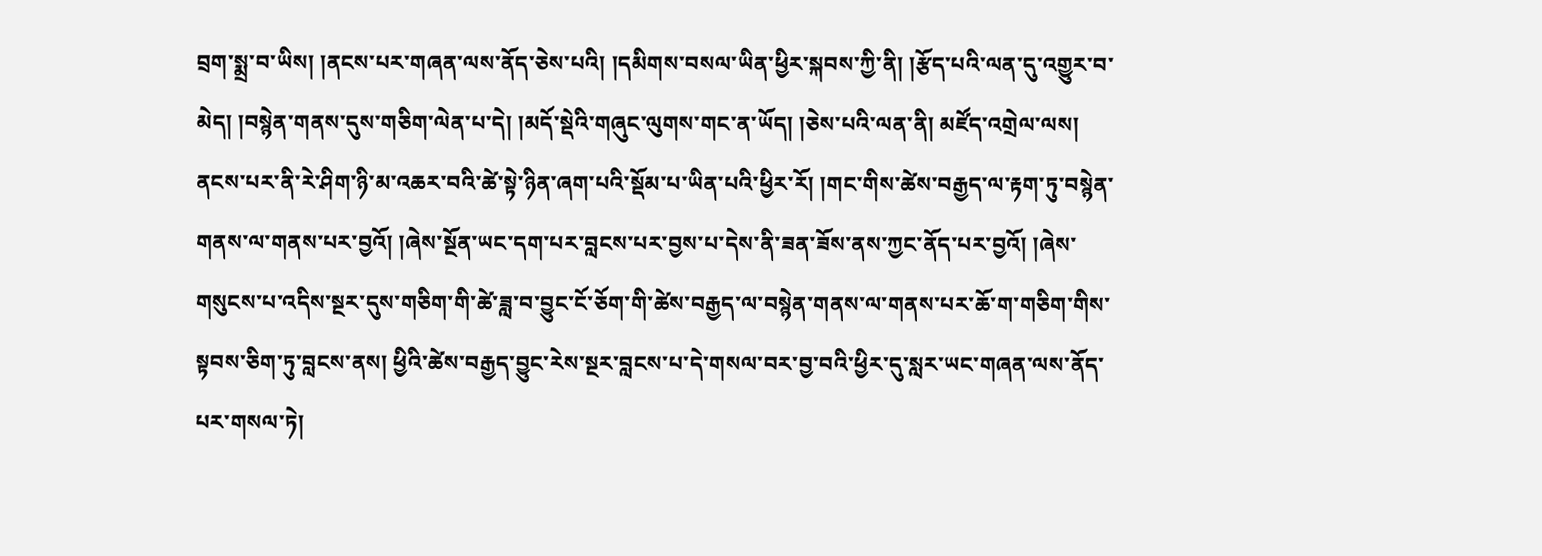བྲག་སྨྲ་བ་ཡིས། །ནངས་པར་གཞན་ལས་ནོད་ཅེས་པའི། །དམིགས་བསལ་ཡིན་ཕྱིར་སྐབས་ཀྱི་ནི། །རྩོད་པའི་ལན་དུ་འགྱུར་བ་མེད། །བསྙེན་གནས་དུས་གཅིག་ལེན་པ་དེ། །མདོ་སྡེའི་གཞུང་ལུགས་གང་ན་ཡོད། །ཅེས་པའི་ལན་ནི། མཛོད་འགྲེལ་ལས། ནངས་པར་ནི་རེ་ཤིག་ཉི་མ་འཆར་བའི་ཚེ་སྟེ་ཉིན་ཞག་པའི་སྡོམ་པ་ཡིན་པའི་ཕྱིར་རོ། །གང་གིས་ཚེས་བརྒྱད་ལ་རྟག་ཏུ་བསྙེན་གནས་ལ་གནས་པར་བྱའོ། །ཞེས་སྔོན་ཡང་དག་པར་བླངས་པར་བྱས་པ་དེས་ནི་ཟན་ཟོས་ནས་ཀྱང་ནོད་པར་བྱའོ། །ཞེས་གསུངས་པ་འདིས་སྔར་དུས་གཅིག་གི་ཚེ་ཟླ་བ་བྱུང་ངོ་ཅོག་གི་ཚེས་བརྒྱད་ལ་བསྙེན་གནས་ལ་གནས་པར་ཆོ་ག་གཅིག་གིས་སྟབས་ཅིག་ཏུ་བླངས་ནས། ཕྱིའི་ཚེས་བརྒྱད་བྱུང་རེས་སྔར་བླངས་པ་དེ་གསལ་བར་བྱ་བའི་ཕྱིར་དུ་སླར་ཡང་གཞན་ལས་ནོད་པར་གསལ་ཏེ།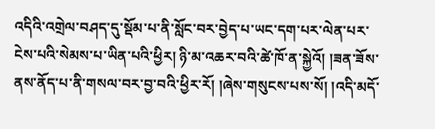འདིའི་འགྲེལ་བཤད་དུ་སྡོམ་པ་ནི་སློང་བར་བྱེད་པ་ཡང་དག་པར་ལེན་པར་ངེས་པའི་སེམས་པ་ཡིན་པའི་ཕྱིར། ཉི་མ་འཆར་བའི་ཚེ་ཁོ་ན་སྐྱེའོ། །ཟན་ཟོས་ནས་ནོད་པ་ནི་གསལ་བར་བྱ་བའི་ཕྱིར་རོ། །ཞེས་གསུངས་པས་སོ། །འདི་མདོ་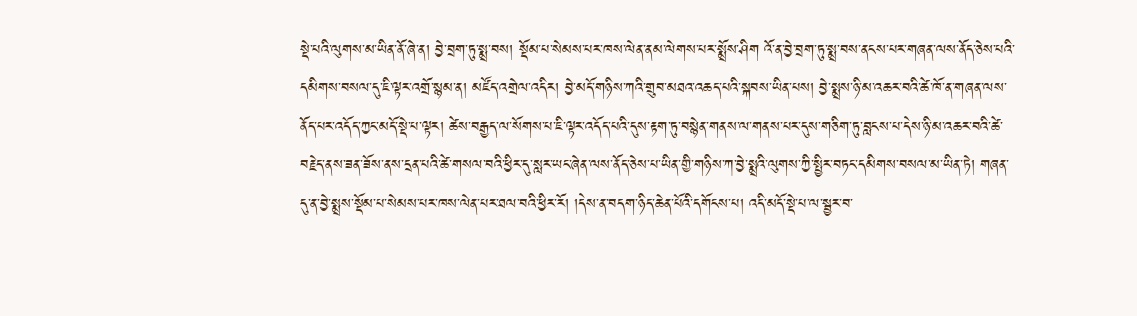སྡེ་པའི་ལུགས་མ་ཡིན་ནོ་ཞེ་ན། བྱེ་བྲག་ཏུ་སྨྲ་བས། སྡོམ་པ་སེམས་པར་ཁས་ལེན་ནམ་ལེགས་པར་སྨྲོས་ཤིག འོ་ན་བྱེ་བྲག་ཏུ་སྨྲ་བས་ནངས་པར་གཞན་ལས་ནོད་ཅེས་པའི་དམིགས་བསལ་དུ་ཇི་ལྟར་འགྲོ་སྙམ་ན། མཛོད་འགྲེལ་འདིར། བྱེ་མདོ་གཉིས་ཀའི་གྲུབ་མཐའ་འཆད་པའི་སྐབས་ཡིན་པས། བྱེ་སྨྲས་ཉི་མ་འཆར་བའི་ཚེ་ཁོ་ན་གཞན་ལས་ནོད་པར་འདོད་ཀྱང་མདོ་སྡེ་པ་ལྟར། ཚེས་བརྒྱད་ལ་སོགས་པ་ཇི་ལྟར་འདོད་པའི་དུས་རྟག་ཏུ་བསྙེན་གནས་ལ་གནས་པར་དུས་གཅིག་ཏུ་བླངས་པ་དེས་ཉི་མ་འཆར་བའི་ཚེ་བརྗེད་ནས་ཟན་ཟོས་ནས་དྲན་པའི་ཚེ་གསལ་བའི་ཕྱིར་དུ་སླར་ཡང་ཞེན་ལས་ནོད་ཅེས་པ་ཡིན་གྱི་གཉིས་ཀ་བྱེ་སྨྲའི་ལུགས་ཀྱི་སྤྱིར་བཏང་དམིགས་བསལ་མ་ཡིན་ཏེ། གཞན་དུ་ན་བྱེ་སྨྲས་སྡོམ་པ་སེམས་པར་ཁས་ལེན་པར་ཐལ་བའི་ཕྱིར་རོ། །དེས་ན་བདག་ཉིད་ཆེན་པོའི་དགོངས་པ། འདི་མདོ་སྡེ་པ་ལ་སྦྱར་བ་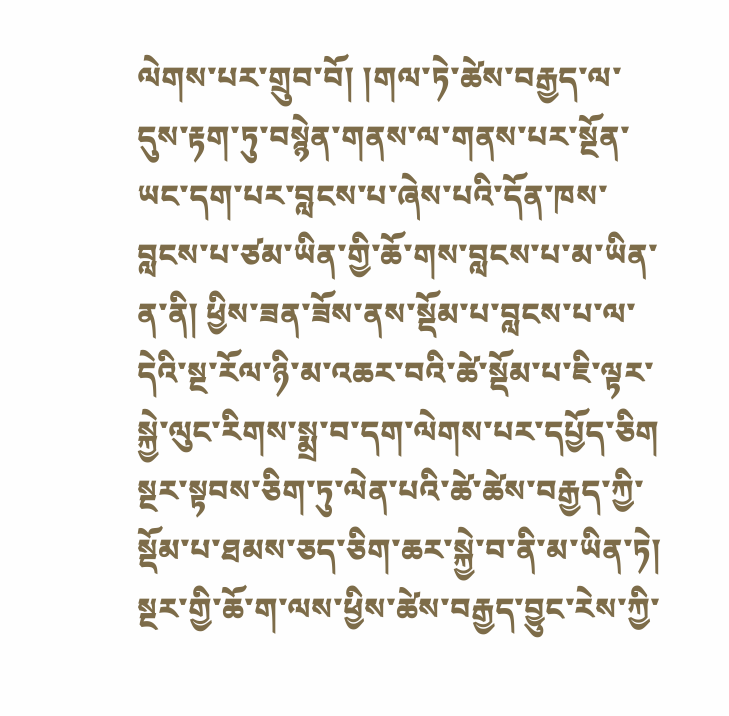ལེགས་པར་གྲུབ་བོ། །གལ་ཏེ་ཚེས་བརྒྱད་ལ་དུས་རྟག་ཏུ་བསྙེན་གནས་ལ་གནས་པར་སྔོན་ཡང་དག་པར་བླངས་པ་ཞེས་པའི་དོན་ཁས་བླངས་པ་ཙམ་ཡིན་གྱི་ཆོ་གས་བླངས་པ་མ་ཡིན་ན་ནི། ཕྱིས་ཟན་ཟོས་ནས་སྡོམ་པ་བླངས་པ་ལ་དེའི་སྔ་རོལ་ཉི་མ་འཆར་བའི་ཚེ་སྡོམ་པ་ཇི་ལྟར་སྐྱེ་ལུང་རིགས་སྨྲ་བ་དག་ལེགས་པར་དཔྱོད་ཅིག སྔར་སྟབས་ཅིག་ཏུ་ལེན་པའི་ཚེ་ཚེས་བརྒྱད་ཀྱི་སྡོམ་པ་ཐམས་ཅད་ཅིག་ཆར་སྐྱེ་བ་ནི་མ་ཡིན་ཏེ། སྔར་གྱི་ཆོ་ག་ལས་ཕྱིས་ཚེས་བརྒྱད་བྱུང་རེས་ཀྱི་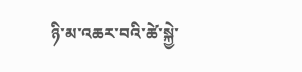ཉི་མ་འཆར་བའི་ཚེ་སྐྱེ་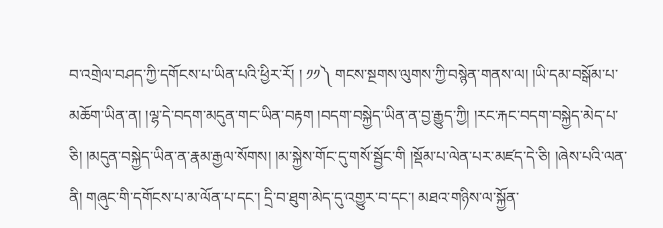བ་འགྲེལ་བཤད་ཀྱི་དགོངས་པ་ཡིན་པའི་ཕྱིར་རོ། ། ༡༡༽ གངས་སྔགས་ལུགས་ཀྱི་བསྙེན་གནས་ལ། །ཡི་དམ་བསྒོམ་པ་མཆོག་ཡིན་ན། །ལྷ་དེ་བདག་མདུན་གང་ཡིན་བརྟག །བདག་བསྐྱེད་ཡིན་ན་བྱ་རྒྱུད་ཀྱི། །རང་རྐང་བདག་བསྐྱེད་མེད་པ་ཅི། །མདུན་བསྐྱེད་ཡིན་ན་རྣམ་རྒྱལ་སོགས། །མ་སྐྱེས་གོང་དུ་གསོ་སྦྱོང་གི །སྡོམ་པ་ལེན་པར་མཛད་དེ་ཅི། །ཞེས་པའི་ལན་ནི། གཞུང་གི་དགོངས་པ་མ་ལོན་པ་དང་། དྲི་བ་ཐུག་མེད་དུ་འགྱུར་བ་དང་། མཐའ་གཉིས་ལ་སྐྱོན་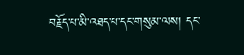བརྗོད་པ་མི་འཐད་པ་དང་གསུམ་ལས། དང་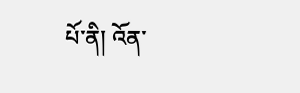པོ་ནི། འོན་